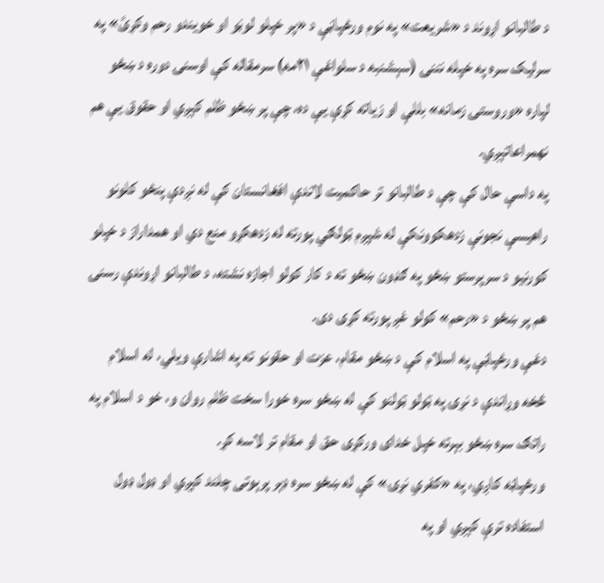د طالبانو اړوند د «شریعت» په نوم ورځپاڼې د «پر خپلو لوڼو او خویندو رحم وکړئ» په سرلیک سره په خپله نننۍ (سېشنبه د سلواغې ۲۱مه) سرمقاله کې اوسنۍ دوره د ښځو لپاره «وروستۍ زمانه» بللې او زیاته کړې یې ده، چې پر ښځو ظلم کېږي او حقوق یې هم نهمراعاتېږي.
په داسې حال کې چې د طالبانو تر حاکمیت لاندې افغانستان کې له نږدې پنځو کلونو راهیسې نجونې زدهکوونکې له شپږم ټولګي پورته له زدهکړو منع دي او همداراز د خپلو کورنیو د سرپرستو ښځو په ګډون ښځو ته د کار کولو اجازه نشته، د طالبانو اړوندې رسنۍ هم پر ښځو د «رحم» کولو غږ پورته کړی دی.
دغې ورځپاڼې په اسلام کې د ښځو مقام، عزت او حقونو ته په اشارې ویلي، له اسلام څخه وړاندې د نړۍ په ټولو ټولنو کې له ښځو سره خورا سخت ظلم روان و، خو د اسلام په راتګ سره ښځو بېرته خپل خدای ورکړی حق او مقام تر لاسه کړ.
ورځپاڼه کاږي، په «کفري نړۍ» کې له ښځو سره ډېر پرېوتی چلند کېږي او ډول ډول استفاده ترې کېږي او په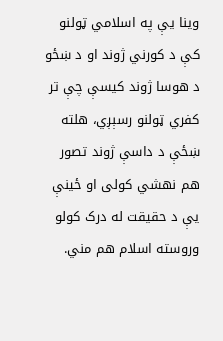وینا یې په اسلامي ټولنو کې د کورني ژوند او د ښځو د هوسا ژوند کیسې چې تر کفري ټولنو رسېږي، هلته ښځې د داسې ژوند تصور هم نهشي کولی او ځینې یې د حقیقت له درک کولو وروسته اسلام هم مني.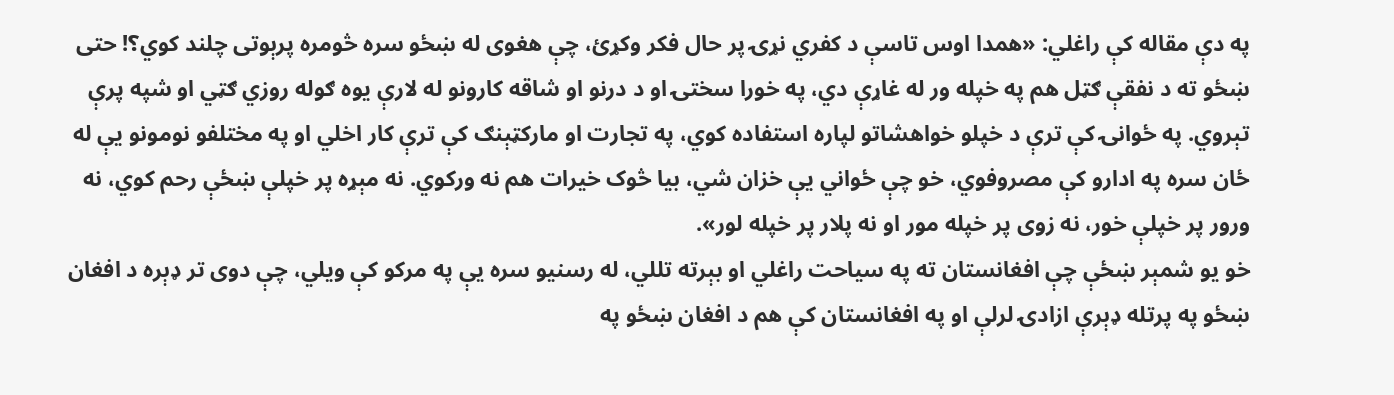په دې مقاله کې راغلي: «همدا اوس تاسې د کفري نړۍ پر حال فکر وکړئ، چې هغوی له ښځو سره څومره پرېوتی چلند کوي؟! حتی ښځو ته د نفقې ګټل هم په خپله ور له غاړې دي، په خورا سختۍ او د درنو او شاقه کارونو له لارې یوه ګوله روزي ګټي او شپه پرې تېروي. په ځوانۍ کې ترې د خپلو خواهشاتو لپاره استفاده کوي، په تجارت او مارکټېنګ کې ترې کار اخلي او په مختلفو نومونو یې له ځان سره په ادارو کې مصروفوي، خو چې ځواني یې خزان شي، بیا څوک خیرات هم نه ورکوي. نه مېړه پر خپلې ښځې رحم کوي، نه ورور پر خپلې خور، نه زوی پر خپله مور او نه پلار پر خپله لور».
خو یو شمېر ښځې چې افغانستان ته په سیاحت راغلي او بېرته تللي، له رسنیو سره یې په مرکو کې ویلي، چې دوی تر ډېره د افغان ښځو په پرتله ډېرې ازادۍ لرلې او په افغانستان کې هم د افغان ښځو په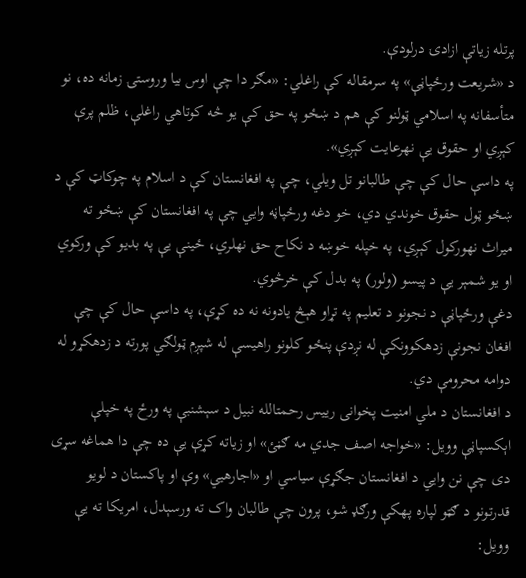پرتله زیاتې ازادۍ درلودې.
د «شریعت ورځپاڼې» په سرمقاله کې راغلي: «مګر دا چې اوس بیا وروستۍ زمانه ده، نو متأسفانه په اسلامي ټولنو کې هم د ښځو په حق کې یو څه کوتاهي راغلې، ظلم پرې کېږي او حقوق یې نهرعایت کېږي».
په داسې حال کې چې طالبانو تل ویلي، چې په افغانستان کې د اسلام په چوکاټ کې د ښځو ټول حقوق خوندي دي، خو دغه ورځپاڼه وايي چې په افغانستان کې ښځو ته میراث نهورکول کېږي، په خپله خوښه د نکاح حق نهلري، ځينې یې په بدیو کې ورکوي او یو شمېر یې د پیسو (ولور) په بدل کې خرڅوي.
دغې ورځپاڼې د نجونو د تعلیم په تړاو هېڅ یادونه نه ده کړې، په داسې حال کې چې افغان نجونې زدهکوونکې له نږدې پنځو کلونو راهیسې له شپږم ټولګي پورته د زدهکړو له دوامه محرومې دي.
د افغانستان د ملي امنیت پخوانی رييس رحمتالله نبیل د سېشنبې په ورځ په خپلې اېکسپاڼې وویل: «خواجه اصف جدي مه ګڼئ» او زیاته کړې یې ده چې دا هماغه سړی دی چې نن وايي د افغانستان جګړې سياسي او «اجارهيي» وې او پاکستان د لويو قدرتونو د ګټو لپاره پهکې ورګډ شو، پرون چې طالبان واک ته ورسېدل، امريکا ته يې وويل: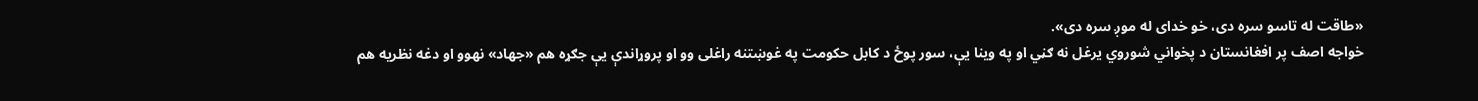«طاقت له تاسو سره دی، خو خداى له موږ سره دی».
خواجه اصف پر افغانستان د پخواني شوروي یرغل نه ګڼي او په وینا یې، سور پوځ د کابل حکومت په غوښتنه راغلی وو او پروړاندې یې جګړه هم «جهاد» نهوو او دغه نظریه هم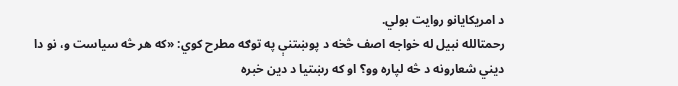د امریکایانو روایت بولي.
رحمتالله نبیل له خواجه اصف څخه د پوښتنې په توګه مطرح کوي: «که هر څه سياست و، نو دا دیني شعارونه د څه لپاره وو؟ او که رښتيا د دين خبره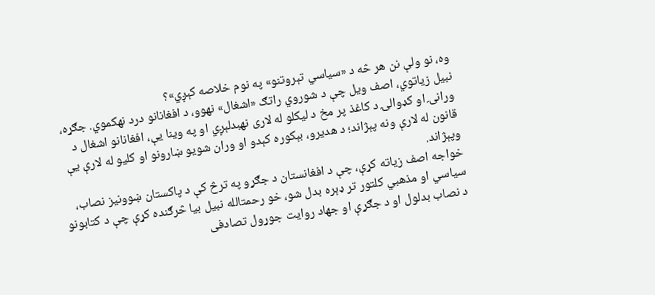وه، نو ولې نن هر څه د «سياسي تېروتنو» په نوم خلاصه کېږي»؟
نبیل زیاتوي، اصف ويل چې د شوروي راتګ «اشغال» نهوو، د افغانانو درد نهکموي. جګړه، ورانۍ او کډوالۍ د کاغذ پر مخ د لیکلو له لاری نهبدلېږي او په وینا یې، افغانانو اشغال د قانون له لارې ونه پېژاند؛ د هديرو، بېکوره کېدو او وران شويو ښارونو او کليو له لارې يې وپېژاند.
خواجه اصف زیاته کړې، چې د افغانستان د جګړو په ترڅ کې د پاکستان ښوونیز نصاب، سیاسي او مذهبي کلتور تر ډېره بدل شو، خو رحمتالله نبیل بیا څرګنده کړې چې د کتابونو د نصاب بدلول او د جګړې او جهاد روایت جوړول تصادفی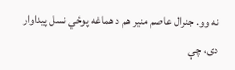نه وو. جنرال عاصم منير هم د هماغه پوځي نسل پيداوار دی، چې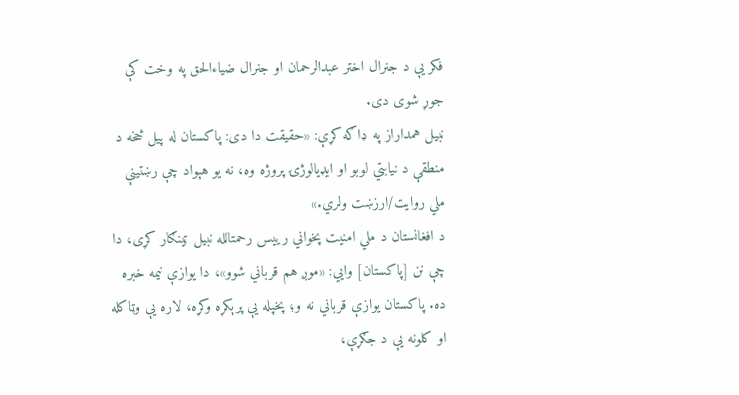فکر يې د جنرال اختر عبدالرحمان او جنرال ضياءالحق په وخت کې جوړ شوی دی.
نبیل همداراز په ډاګه کړې: «حقيقت دا دی: پاکستان له پيل څخه د منطقې د نيابتي لوبو او ايډيالوژۍ پروژه وه، نه يو هېواد چې رښتينې ملي روایت/ارزښت ولري.»
د افغانستان د ملي امنیت پخواني رييس رحمتالله نبیل ټينګار کړی، دا چې نن [پاکستان] وايي: «موږ هم قرباني شوو»، دا يوازې نيمه خبره ده. پاکستان يوازې قرباني نه و؛ پخپله يې پرېکړه وکړه، لاره يې وټاکله او کلونه يې د جګړې،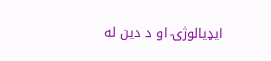ايډيالوژۍ او د دين له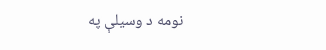نومه د وسيلې په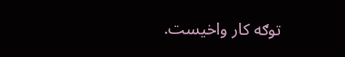توګه کار واخيست.